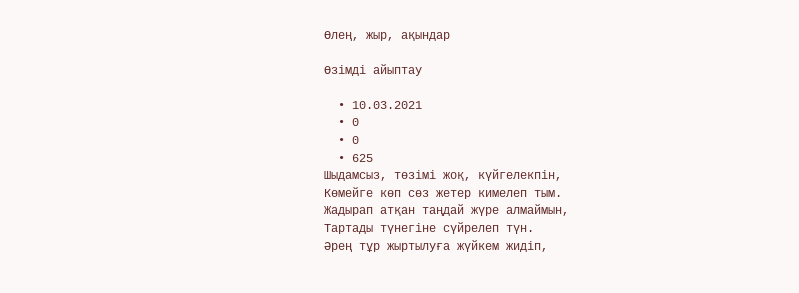Өлең, жыр, ақындар

Өзімді айыптау

  • 10.03.2021
  • 0
  • 0
  • 625
Шыдамсыз, төзімі жоқ, күйгелекпін,
Көмейге көп сөз жетер кимелеп тым.
Жадырап атқан таңдай жүре алмаймын,
Тартады түнегіне сүйрелеп түн.
Әрең тұр жыртылуға жүйкем жидіп,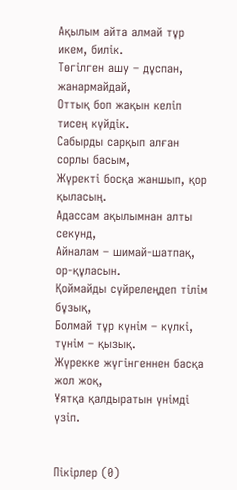Ақылым айта алмай тұр икем, билік.
Төгілген ашу – дұспан, жанармайдай,
Оттық боп жақын келіп тисең күйдік.
Сабырды сарқып алған сорлы басым,
Жүректі босқа жаншып, қор қыласың.
Адассам ақылымнан алты секунд,
Айналам – шимай-шатпақ, ор-құласын.
Қоймайды сүйрелеңдеп тілім бұзық,
Болмай тұр күнім – күлкі, түнім – қызық.
Жүрекке жүгінгеннен басқа жол жоқ,
Ұятқа қалдыратын үнімді үзіп.


Пікірлер (0)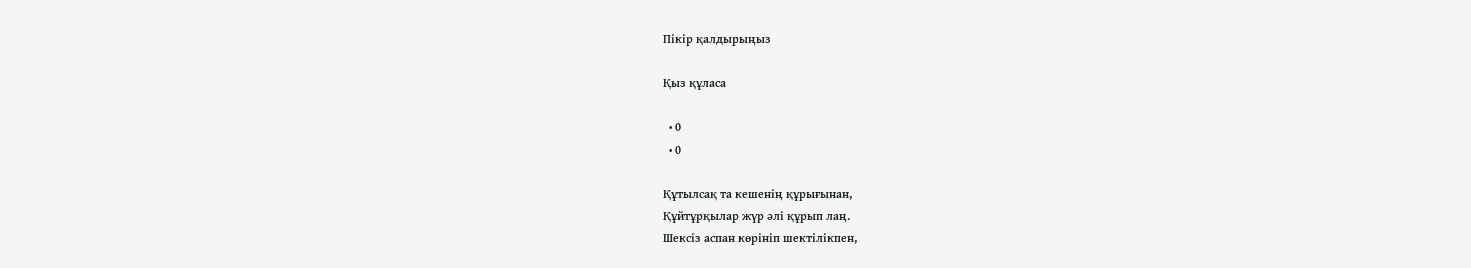Пікір қалдырыңыз

Қыз құласа

  • 0
  • 0

Құтылсақ та кешенің құрығынан,
Құйтұрқылар жүр әлі құрып лаң.
Шексіз аспан көрініп шектілікпен,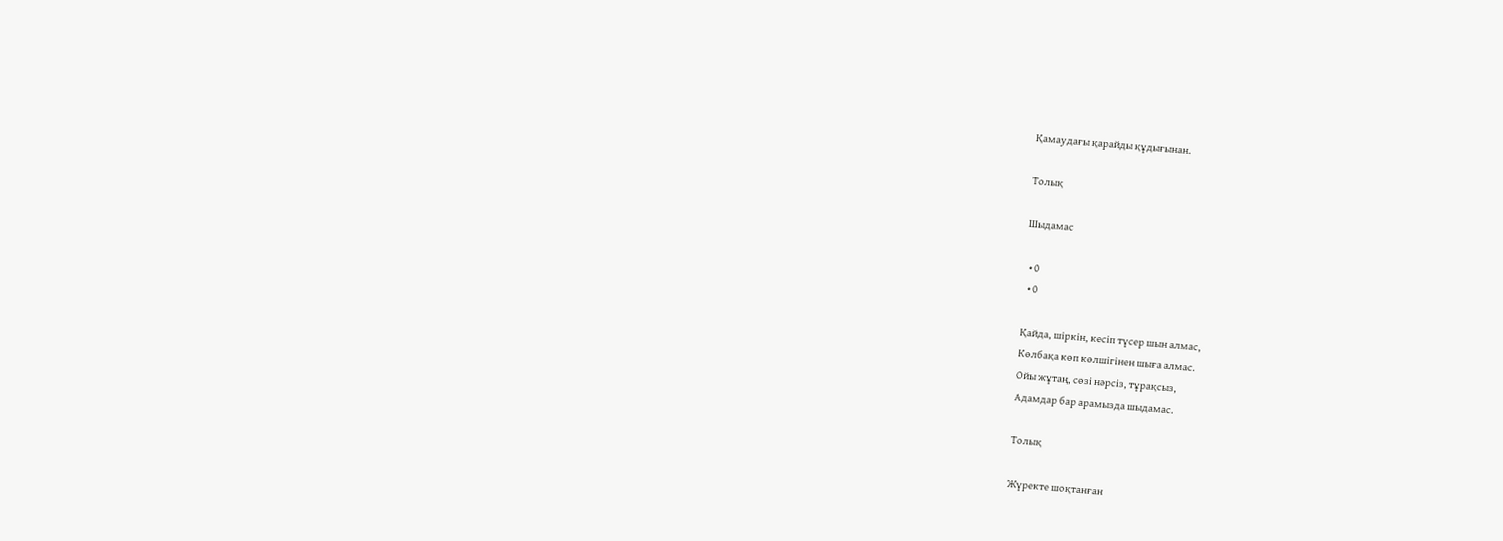Қамаудағы қарайды құдығынан.

Толық

Шыдамас

  • 0
  • 0

Қайда, шіркін, кесіп түсер шын алмас,
Көлбақа көп көлшігінен шыға алмас.
Ойы жұтаң, сөзі нәрсіз, тұрақсыз,
Адамдар бар арамызда шыдамас.

Толық

Жүректе шоқтанған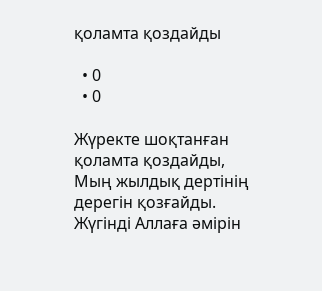қоламта қоздайды

  • 0
  • 0

Жүректе шоқтанған қоламта қоздайды,
Мың жылдық дертінің дерегін қозғайды.
Жүгінді Аллаға әмірін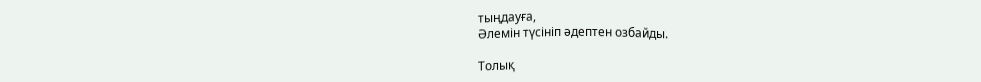тыңдауға,
Әлемін түсініп әдептен озбайды.

Толық